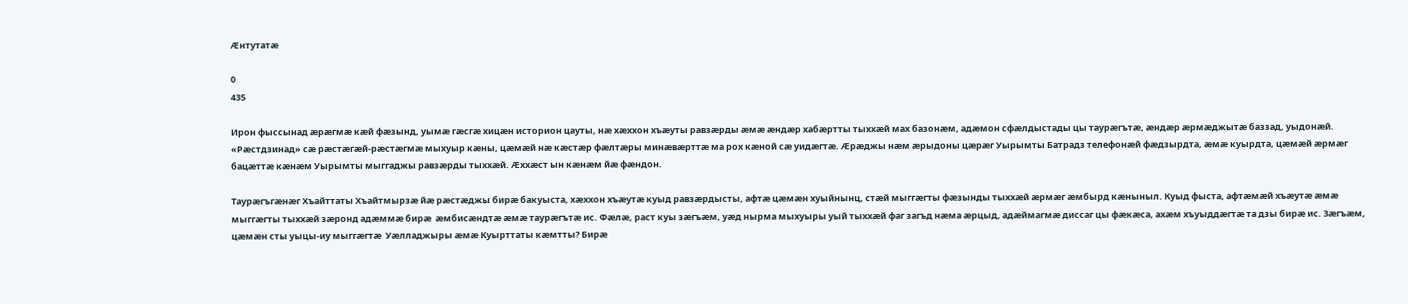Ӕнтутатӕ

0
435

Ирон фыссынад ӕрӕгмӕ кӕй фӕзынд, уымӕ гӕсгӕ хицӕн историон цауты, нӕ хӕххон хъӕуты равзӕрды ӕмӕ ӕндӕр хабӕртты тыххӕй мах базонӕм, адӕмон сфӕлдыстады цы таурӕгътӕ, ӕндӕр ӕрмӕджытӕ баззад, уыдонӕй. «Рӕстдзинад» сӕ рӕстӕгӕй-рӕстӕгмӕ мыхуыр кӕны, цӕмӕй нӕ кӕстӕр фӕлтӕры минӕвӕрттӕ ма рох кӕной сӕ уидӕгтӕ. Ӕрӕджы нӕм ӕрыдоны цӕрӕг Уырымты Батрадз телефонӕй фӕдзырдта, ӕмӕ куырдта, цӕмӕй ӕрмӕг бацӕттӕ кӕнӕм Уырымты мыггаджы равзӕрды тыххӕй. Ӕххӕст ын кӕнӕм йӕ фӕндон.

Таурӕгъгӕнӕг Хъайттаты Хъайтмырзӕ йӕ рӕстӕджы бирӕ бакуыста, хӕххон хъӕутӕ куыд равзӕрдысты, афтӕ цӕмӕн хуыйнынц, стӕй мыггӕгты фӕзынды тыххӕй ӕрмӕг ӕмбырд кӕныныл. Куыд фыста, афтӕмӕй хъӕутӕ ӕмӕ мыггӕгты тыххӕй зӕронд адӕммӕ бирӕ  ӕмбисӕндтӕ ӕмӕ таурӕгътӕ ис. Фӕлӕ, раст куы зӕгъӕм, уӕд нырма мыхуыры уый тыххӕй фаг загъд нӕма ӕрцыд, адӕймагмӕ диссаг цы фӕкӕса, ахӕм хъуыддӕгтӕ та дзы бирӕ ис. Зӕгъӕм, цӕмӕн сты уыцы-иу мыггӕгтӕ  Уӕлладжыры ӕмӕ Куырттаты кӕмтты? Бирӕ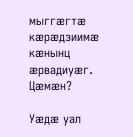мыггӕгтӕ кӕрӕдзиимӕ кӕнынц ӕрвадиуӕг. Цӕмӕн?

Уӕдӕ уал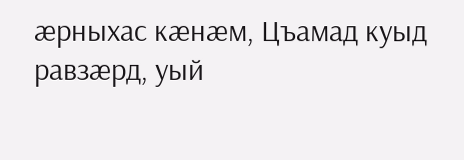ӕрныхас кӕнӕм, Цъамад куыд равзӕрд, уый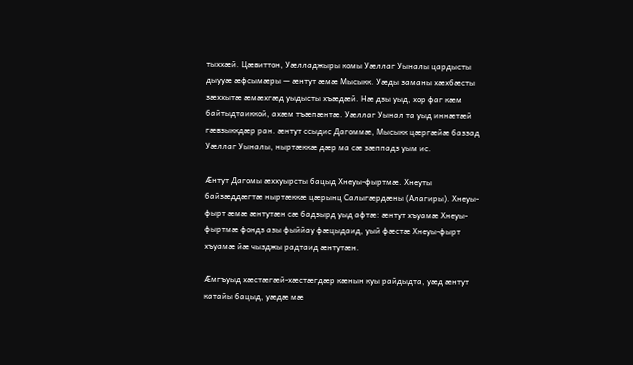тыххӕй. Цӕвиттон, Уӕлладжыры комы Уӕллаг Уыналы цардысты дыууӕ ӕфсымӕры — ӕнтут ӕмӕ Мысыкк. Уӕды заманы хӕхбӕсты зӕххытӕ ӕмӕхгӕд уыдысты хъӕдӕй. Нӕ дзы уыд, хор фаг кӕм байтыдтаиккой, ахӕм тъӕпӕнтӕ. Уӕллаг Уынал та уыд иннӕтӕй гӕвзыккдӕр ран. ӕнтут ссыдис Дагоммӕ, Мысыкк цӕргӕйӕ баззад Уӕллаг Уыналы, ныртӕккӕ дӕр ма сӕ зӕппадз уым ис.

Ӕнтут Дагомы ӕххуырсты бацыд Хнеуы-фыртмӕ. Хнеуты байзӕддӕгтӕ ныртӕккӕ цӕрынц Салыгӕрдӕны (Алагиры). Хнеуы-фырт ӕмӕ ӕнтутӕн сӕ бадзырд уыд афтӕ: ӕнтут хъуамӕ Хнеуы-фыртмӕ фондз азы фыййау фӕцыдаид, уый фӕстӕ Хнеуы-фырт хъуамӕ йӕ чызджы радтаид ӕнтутӕн.

Ӕмгъуыд хӕстӕгӕй-хӕстӕгдӕр кӕнын куы райдыдта, уӕд ӕнтут катайы бацыд, уӕдӕ мӕ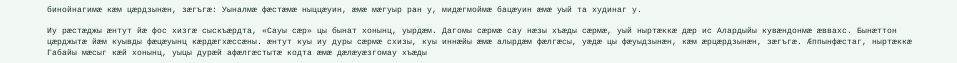бинойнагимӕ кӕм цӕрдзынӕн, зӕгъгӕ: Уыналмӕ фӕстӕмӕ ныццӕуин, ӕмӕ мӕгуыр ран у, мидӕгмоймӕ бацӕуин ӕмӕ уый та худинаг у.

Иу рӕстӕджы ӕнтут йӕ фос хизгӕ сыскъӕрдта, «Сауы сӕр» цы бынат хонынц, уырдӕм. Дагомы сӕрмӕ сау нӕзы хъӕды сӕрмӕ, уый ныртӕккӕ дӕр ис Алардыйы кувӕндонмӕ ӕввахс. Бынӕттон цӕрджытӕ йӕм куывды фӕцӕуынц кӕрдӕгхӕссӕны. ӕнтут куы иу дуры сӕрмӕ схизы, куы иннӕйы ӕмӕ алырдӕм фӕлгӕсы, уӕдӕ цы фӕуыдзынӕн, кӕм ӕрцӕрдзынӕн, зӕгъгӕ. Ӕппынфӕстаг, ныртӕккӕ Габайы мӕсыг кӕй хонынц, уыцы дурӕй афӕлгӕстытӕ кодта ӕмӕ дӕлӕуӕзгомау хъӕды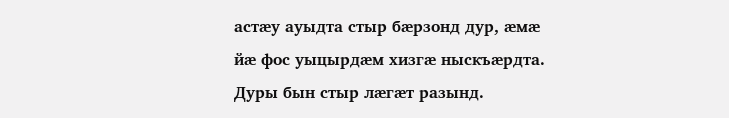астӕу ауыдта стыр бӕрзонд дур, ӕмӕ йӕ фос уыцырдӕм хизгӕ ныскъӕрдта. Дуры бын стыр лӕгӕт разынд.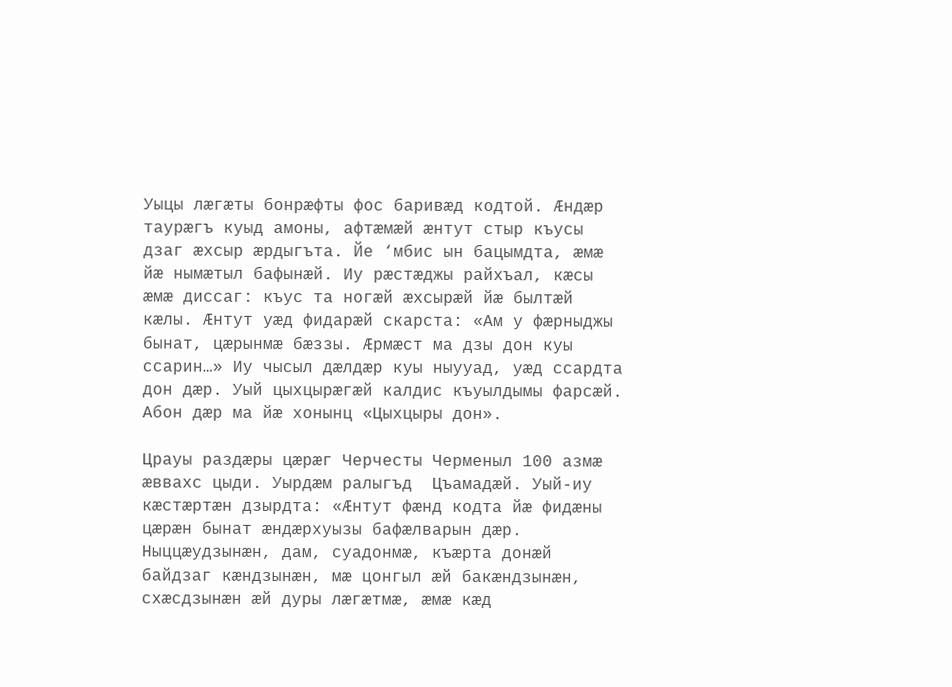Уыцы лӕгӕты бонрӕфты фос баривӕд кодтой. Ӕндӕр таурӕгъ куыд амоны, афтӕмӕй ӕнтут стыр къусы дзаг ӕхсыр ӕрдыгъта. Йе ‘мбис ын бацымдта, ӕмӕ йӕ нымӕтыл бафынӕй. Иу рӕстӕджы райхъал, кӕсы ӕмӕ диссаг: къус та ногӕй ӕхсырӕй йӕ былтӕй кӕлы. Ӕнтут уӕд фидарӕй скарста: «Ам у фӕрныджы бынат, цӕрынмӕ бӕззы. Ӕрмӕст ма дзы дон куы ссарин…» Иу чысыл дӕлдӕр куы ныууад, уӕд ссардта дон дӕр. Уый цыхцырӕгӕй калдис къуылдымы фарсӕй. Абон дӕр ма йӕ хонынц «Цыхцыры дон».

Црауы раздӕры цӕрӕг Черчесты Черменыл 100 азмӕ ӕввахс цыди. Уырдӕм ралыгъд  Цъамадӕй. Уый-иу кӕстӕртӕн дзырдта: «Ӕнтут фӕнд кодта йӕ фидӕны цӕрӕн бынат ӕндӕрхуызы бафӕлварын дӕр. Ныццӕудзынӕн, дам, суадонмӕ, къӕрта донӕй байдзаг кӕндзынӕн, мӕ цонгыл ӕй бакӕндзынӕн, схӕсдзынӕн ӕй дуры лӕгӕтмӕ, ӕмӕ кӕд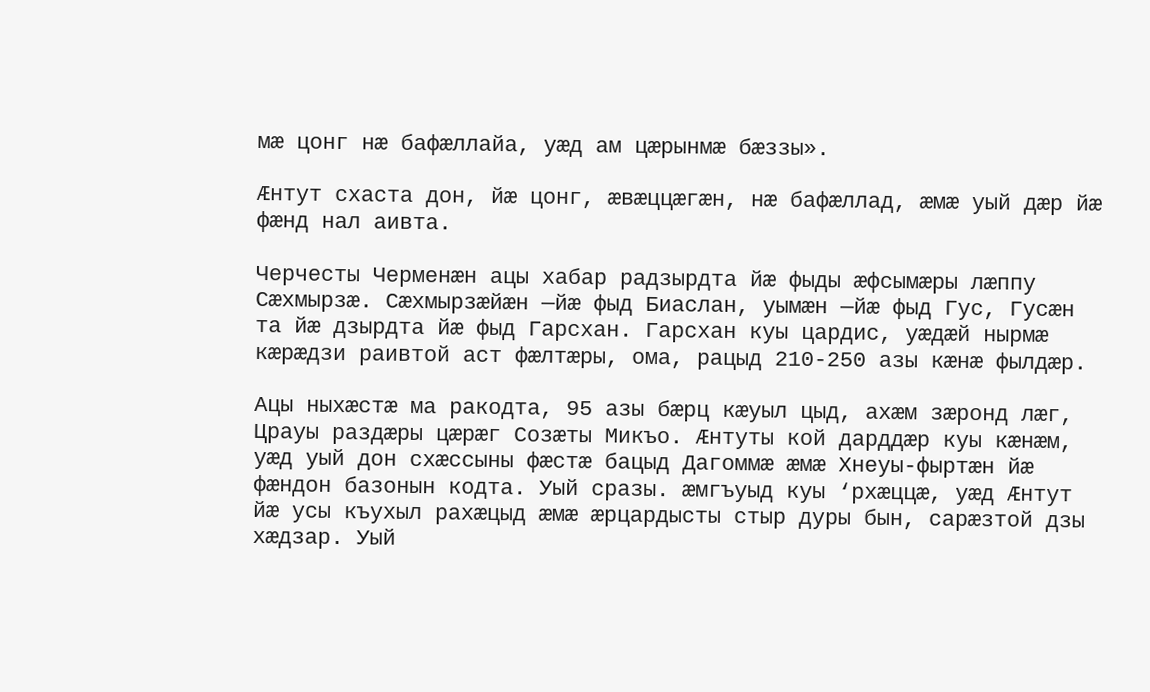мӕ цонг нӕ бафӕллайа, уӕд ам цӕрынмӕ бӕззы».

Ӕнтут схаста дон, йӕ цонг, ӕвӕццӕгӕн, нӕ бафӕллад, ӕмӕ уый дӕр йӕ фӕнд нал аивта.

Черчесты Черменӕн ацы хабар радзырдта йӕ фыды ӕфсымӕры лӕппу Сӕхмырзӕ. Сӕхмырзӕйӕн —йӕ фыд Биаслан, уымӕн —йӕ фыд Гус, Гусӕн та йӕ дзырдта йӕ фыд Гарсхан. Гарсхан куы цардис, уӕдӕй нырмӕ кӕрӕдзи раивтой аст фӕлтӕры, ома, рацыд 210-250 азы кӕнӕ фылдӕр.

Ацы ныхӕстӕ ма ракодта, 95 азы бӕрц кӕуыл цыд, ахӕм зӕронд лӕг, Црауы раздӕры цӕрӕг Созӕты Микъо. Ӕнтуты кой дарддӕр куы кӕнӕм, уӕд уый дон схӕссыны фӕстӕ бацыд Дагоммӕ ӕмӕ Хнеуы-фыртӕн йӕ фӕндон базонын кодта. Уый сразы. ӕмгъуыд куы ‘рхӕццӕ, уӕд Ӕнтут йӕ усы къухыл рахӕцыд ӕмӕ ӕрцардысты стыр дуры бын, сарӕзтой дзы хӕдзар. Уый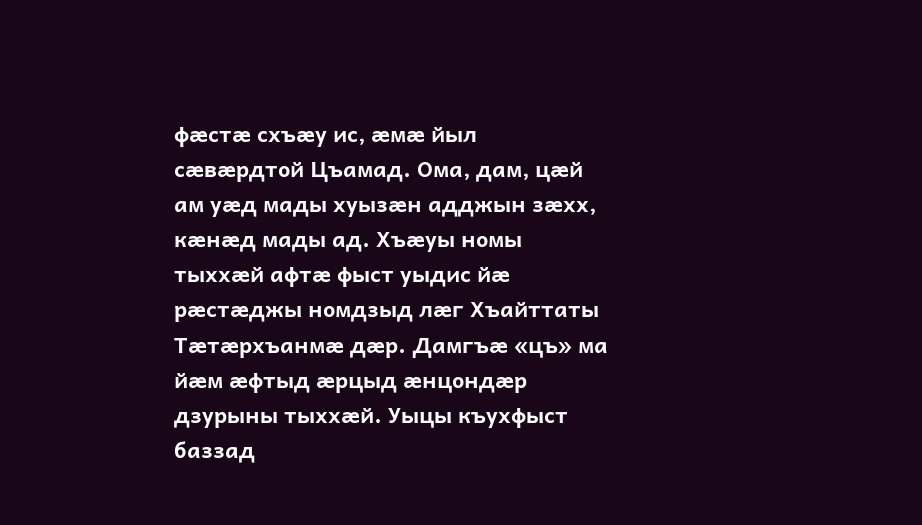фӕстӕ схъӕу ис, ӕмӕ йыл сӕвӕрдтой Цъамад. Ома, дам, цӕй ам уӕд мады хуызӕн адджын зӕхх, кӕнӕд мады ад. Хъӕуы номы тыххӕй афтӕ фыст уыдис йӕ рӕстӕджы номдзыд лӕг Хъайттаты Тӕтӕрхъанмӕ дӕр. Дамгъӕ «цъ» ма йӕм ӕфтыд ӕрцыд ӕнцондӕр дзурыны тыххӕй. Уыцы къухфыст баззад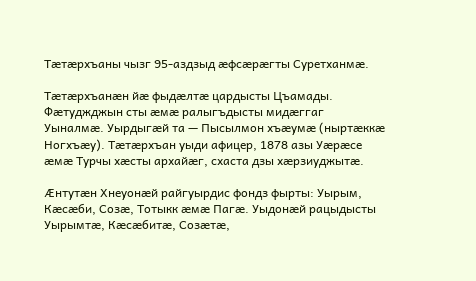Тӕтӕрхъаны чызг 95-аздзыд ӕфсӕрӕгты Суретханмӕ.

Тӕтӕрхъанӕн йӕ фыдӕлтӕ цардысты Цъамады. Фӕтуджджын сты ӕмӕ ралыгъдысты мидӕггаг Уыналмӕ. Уырдыгӕй та — Пысылмон хъӕумӕ (ныртӕккӕ Ногхъӕу). Тӕтӕрхъан уыди афицер, 1878 азы Уӕрӕсе ӕмӕ Турчы хӕсты архайӕг, схаста дзы хӕрзиуджытӕ.

Ӕнтутӕн Хнеуонӕй райгуырдис фондз фырты: Уырым, Кӕсӕби, Созӕ, Тотыкк ӕмӕ Пагӕ. Уыдонӕй рацыдысты Уырымтӕ, Кӕсӕбитӕ, Созӕтӕ,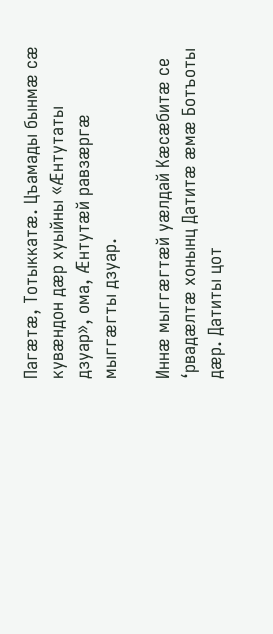Пагӕтӕ, Тотыккатӕ. Цъамады бынмӕ сӕ кувӕндон дӕр хуыйны «Ӕнтутаты дзуар», ома, Ӕнтутӕй равзӕргӕ мыггӕгты дзуар.

Иннӕ мыггӕгтӕй уӕлдай Кӕсӕбитӕ се ‘рвадӕлтӕ хонынц Датитӕ ӕмӕ Ботъоты дӕр. Датиты цот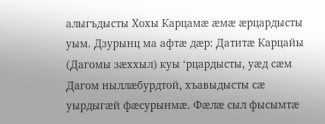алыгъдысты Хохы Карцамӕ ӕмӕ ӕрцардысты уым. Дзурынц ма афтӕ дӕр: Датитӕ Карцайы (Дагомы зӕххыл) куы ‘рцардысты, уӕд сӕм Дагом ныллӕбурдтой, хъавыдысты сӕ уырдыгӕй фӕсурынмӕ. Фӕлӕ сыл фысымтӕ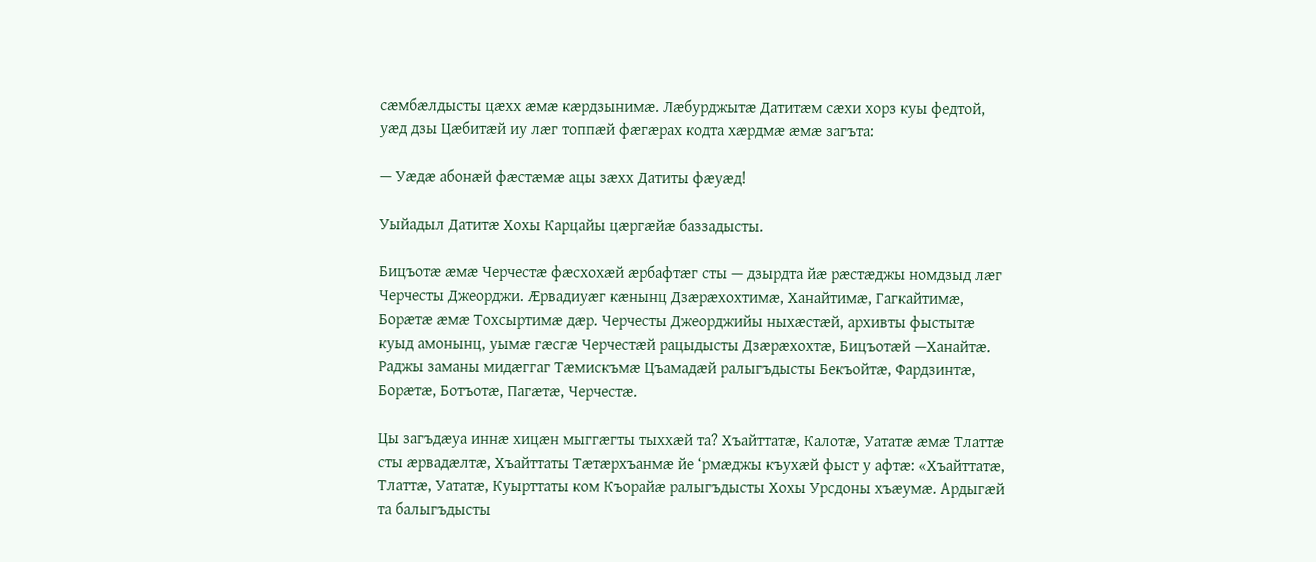сӕмбӕлдысты цӕхх ӕмӕ кӕрдзынимӕ. Лӕбурджытӕ Датитӕм сӕхи хорз куы федтой, уӕд дзы Цӕбитӕй иу лӕг топпӕй фӕгӕрах кодта хӕрдмӕ ӕмӕ загъта:

— Уӕдӕ абонӕй фӕстӕмӕ ацы зӕхх Датиты фӕуӕд!

Уыйадыл Датитӕ Хохы Карцайы цӕргӕйӕ баззадысты.

Бицъотӕ ӕмӕ Черчестӕ фӕсхохӕй ӕрбафтӕг сты — дзырдта йӕ рӕстӕджы номдзыд лӕг Черчесты Джеорджи. Ӕрвадиуӕг кӕнынц Дзӕрӕхохтимӕ, Ханайтимӕ, Гагкайтимӕ, Борӕтӕ ӕмӕ Тохсыртимӕ дӕр. Черчесты Джеорджийы ныхӕстӕй, архивты фыстытӕ куыд амонынц, уымӕ гӕсгӕ Черчестӕй рацыдысты Дзӕрӕхохтӕ, Бицъотӕй —Ханайтӕ. Раджы заманы мидӕггаг Тӕмискъмӕ Цъамадӕй ралыгъдысты Бекъойтӕ, Фардзинтӕ, Борӕтӕ, Ботъотӕ, Пагӕтӕ, Черчестӕ.

Цы загъдӕуа иннӕ хицӕн мыггӕгты тыххӕй та? Хъайттатӕ, Калотӕ, Уататӕ ӕмӕ Тлаттӕ сты ӕрвадӕлтӕ, Хъайттаты Тӕтӕрхъанмӕ йе ‘рмӕджы къухӕй фыст у афтӕ: «Хъайттатӕ, Тлаттӕ, Уататӕ, Куырттаты ком Къорайӕ ралыгъдысты Хохы Урсдоны хъӕумӕ. Ардыгӕй та балыгъдысты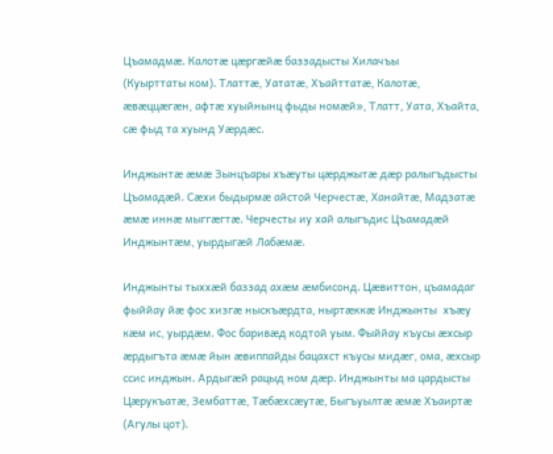Цъамадмӕ. Калотӕ цӕргӕйӕ баззадысты Хилачъы                  (Куырттаты ком). Тлаттӕ, Уататӕ, Хъайттатӕ, Калотӕ, ӕвӕццӕгӕн, афтӕ хуыйнынц фыды номӕй», Тлатт, Уата, Хъайта, сӕ фыд та хуынд Уӕрдӕс.

Инджынтӕ ӕмӕ Зынцъары хъӕуты цӕрджытӕ дӕр ралыгъдысты Цъамадӕй. Сӕхи быдырмӕ айстой Черчестӕ, Ханайтӕ, Мадзатӕ ӕмӕ иннӕ мыггӕгтӕ. Черчесты иу хай алыгъдис Цъамадӕй Инджынтӕм, уырдыгӕй Лабӕмӕ.

Инджынты тыххӕй баззад ахӕм ӕмбисонд. Цӕвиттон, цъамадаг фыййау йӕ фос хизгӕ ныскъӕрдта, ныртӕккӕ Инджынты  хъӕу кӕм ис, уырдӕм. Фос баривӕд кодтой уым. Фыййау къусы ӕхсыр ӕрдыгъта ӕмӕ йын ӕвиппайды бацахст къусы мидӕг, ома, ӕхсыр ссис инджын. Ардыгӕй рацыд ном дӕр. Инджынты ма цардысты Цӕрукъатӕ, Зембаттӕ, Тӕбӕхсӕутӕ, Быгъуылтӕ ӕмӕ Хъаиртӕ (Агулы цот).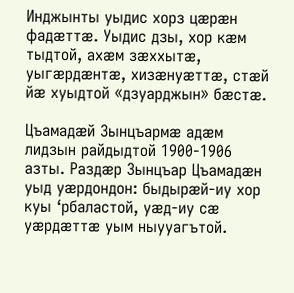Инджынты уыдис хорз цӕрӕн фадӕттӕ. Уыдис дзы, хор кӕм тыдтой, ахӕм зӕххытӕ, уыгӕрдӕнтӕ, хизӕнуӕттӕ, стӕй йӕ хуыдтой «дзуарджын» бӕстӕ.

Цъамадӕй Зынцъармӕ адӕм лидзын райдыдтой 1900-1906 азты. Раздӕр Зынцъар Цъамадӕн уыд уӕрдондон: быдырӕй-иу хор куы ‘рбаластой, уӕд-иу сӕ уӕрдӕттӕ уым ныууагътой.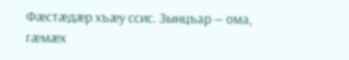Фӕстӕдӕр хъӕу ссис. Зынцъар — ома, гӕмӕх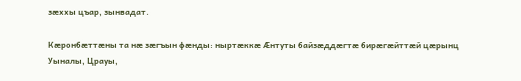зӕххы цъар, зынвадат.

Кӕронбӕттӕны та нӕ зӕгъын фӕнды: ныртӕккӕ Ӕнтуты байзӕддӕгтӕ бирӕгӕйттӕй цӕрынц Уыналы, Црауы,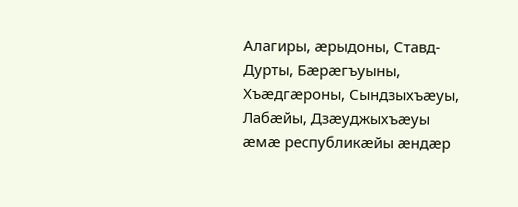Алагиры, ӕрыдоны, Ставд-Дурты, Бӕрӕгъуыны, Хъӕдгӕроны, Сындзыхъӕуы, Лабӕйы, Дзӕуджыхъӕуы ӕмӕ республикӕйы ӕндӕр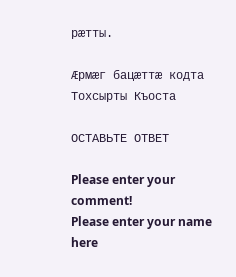рӕтты.

Ӕрмӕг бацӕттӕ кодта Тохсырты Къоста

ОСТАВЬТЕ ОТВЕТ

Please enter your comment!
Please enter your name here